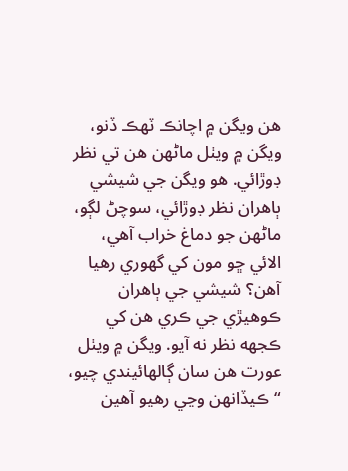هن ويگن ۾ اچانڪ ٽهڪ ڏنو، ويگن ۾ ويٺل ماڻهن هن تي نظر ڊوڙائي. هو ويگن جي شيشي ٻاهران نظر ڊوڙائي، سوچڻ لڳو، ماڻھن جو دماغ خراب آھي، الائي ڇو مون کي گھوري رھيا آھن؟ شيشي جي ٻاھران ڪوھيڙي جي ڪري ھن کي ڪجھه نظر نه آيو. ويگن ۾ ويٺل عورت ھن سان ڳالھائيندي چيو، “ڪيڏانھن وڃي رهيو آهين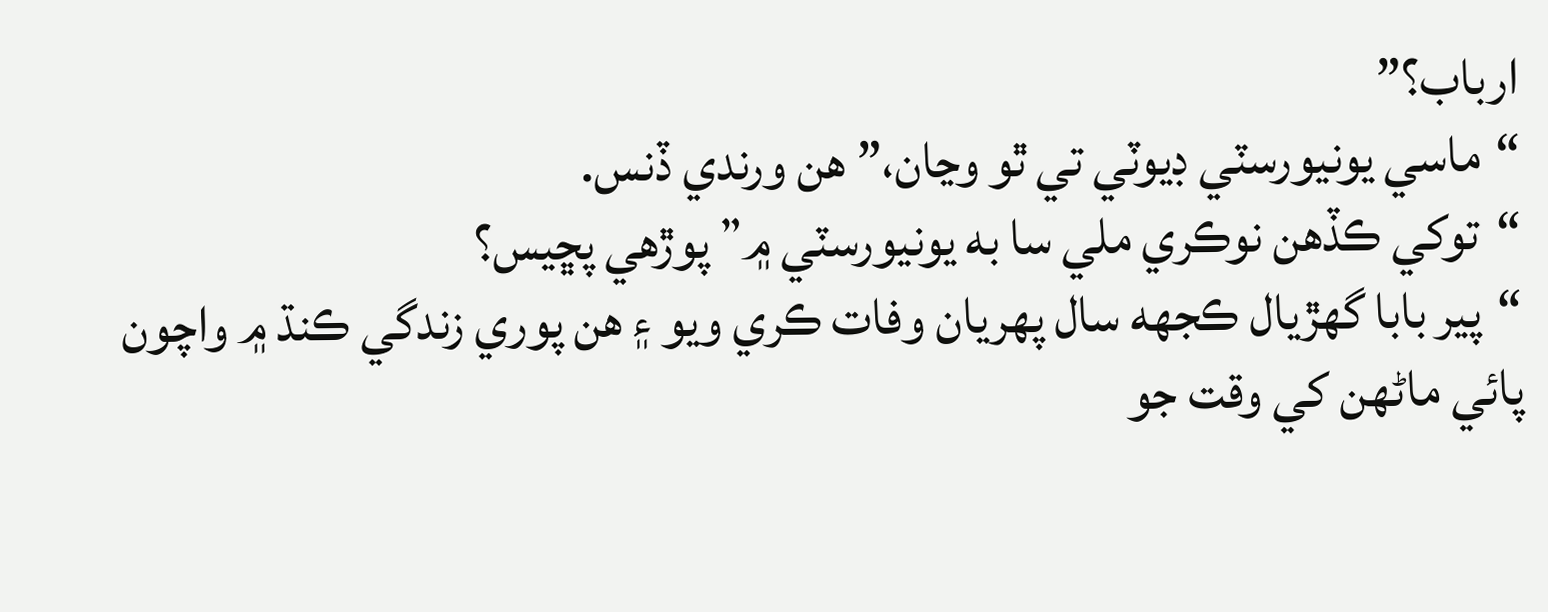ارباب؟”
“ماسي يونيورسٽي ڊيوٽي تي ٿو وڃان،” هن ورندي ڏنس.
“توکي ڪڏھن نوڪري ملي سا به يونيورسٽي ۾” پوڙھي پڇيس؟
“پير بابا گھڙيال ڪجھه سال پھريان وفات ڪري ويو ۽ ھن پوري زندگي ڪنڌ ۾ واچون پائي ماڻھن کي وقت جو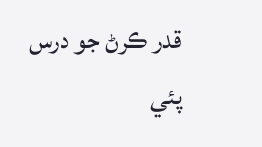قدر ڪرڻ جو درس پئي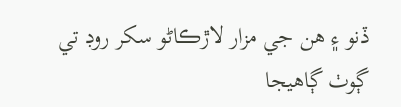ڏنو ۽ ھن جي مزار لاڙڪاڻو سکر روڊ تي ڳوٺ ڳاھيجا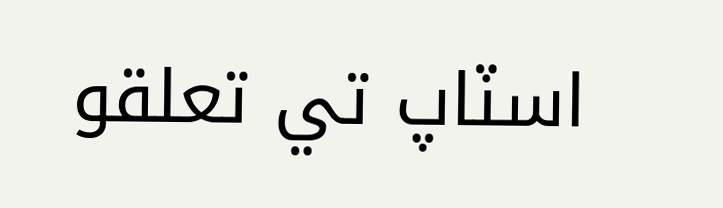اسٽاپ تي تعلقو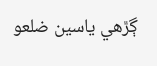ڳڙھي ياسين ضلعو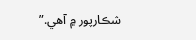شڪارپور ۾ آھي.”